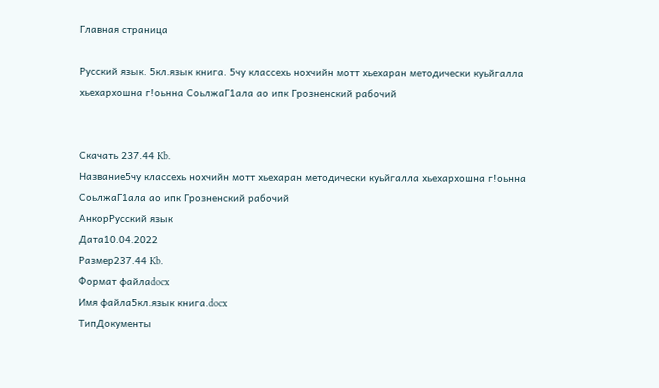Главная страница

Русский язык. 5кл.язык книга. 5чу классехь нохчийн мотт хьехаран методически куьйгалла хьехархошна г!оьнна СоьлжаГ1ала ао ипк Грозненский рабочий


Скачать 237.44 Kb.
Название5чу классехь нохчийн мотт хьехаран методически куьйгалла хьехархошна г!оьнна СоьлжаГ1ала ао ипк Грозненский рабочий
АнкорРусский язык
Дата10.04.2022
Размер237.44 Kb.
Формат файлаdocx
Имя файла5кл.язык книга.docx
ТипДокументы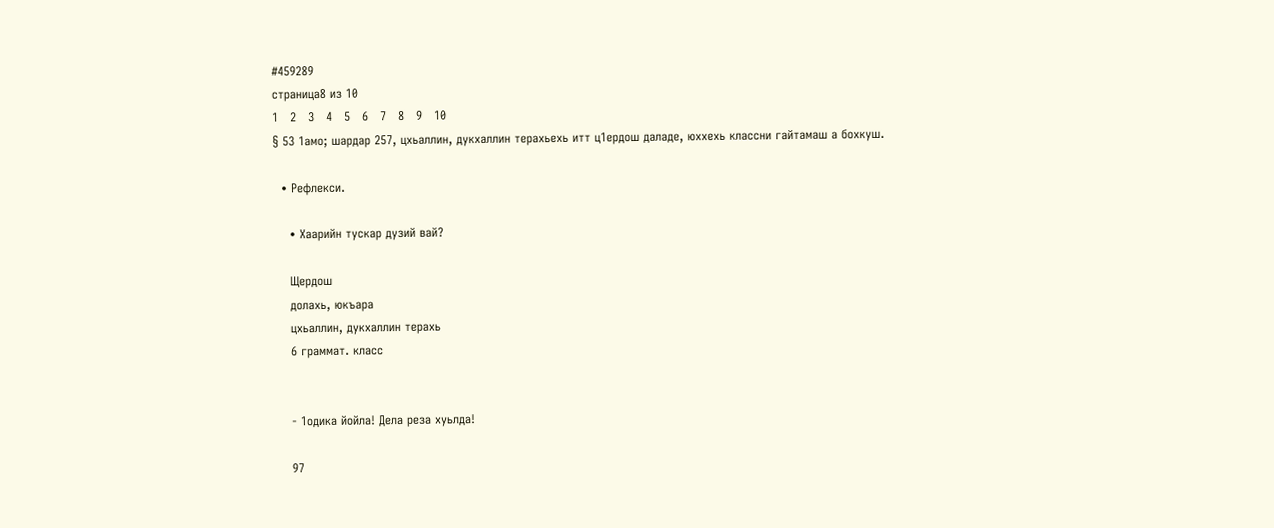#459289
страница8 из 10
1   2   3   4   5   6   7   8   9   10
§ 53 1амо; шардар 257, цхьаллин, дукхаллин терахьехь итт ц1ердош даладе, юххехь классни гайтамаш а бохкуш.

  • Рефлекси.

    • Хаарийн тускар дузий вай?

    Щердош
    долахь, юкъара
    цхьаллин, дукхаллин терахь
    6 граммат. класс


    - 1одика йойла! Дела реза хуьлда!

    97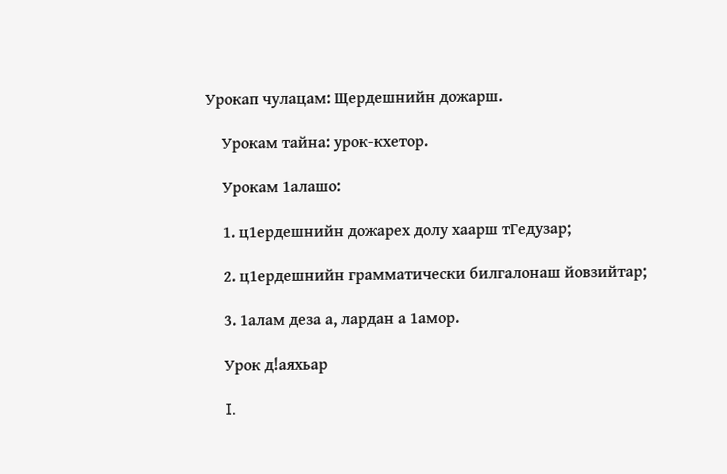Урокап чулацам: Щердешнийн дожарш.

    Урокам тайна: урок-кхетор.

    Урокам 1алашо:

    1. ц1ердешнийн дожарех долу хаарш тГедузар;

    2. ц1ердешнийн грамматически билгалонаш йовзийтар;

    3. 1алам деза а, лардан а 1амор.

    Урок д!аяхьар

    I.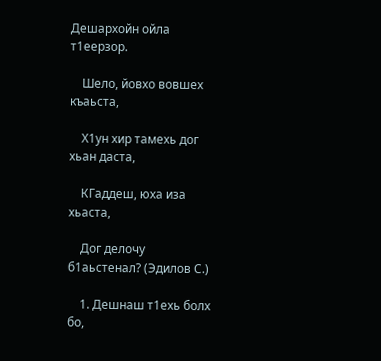Дешархойн ойла т1еерзор.

    Шело, йовхо вовшех къаьста,

    Х1ун хир тамехь дог хьан даста,

    КГаддеш, юха иза хьаста,

    Дог делочу б1аьстенал? (Эдилов С.)

    1. Дешнаш т1ехь болх бо,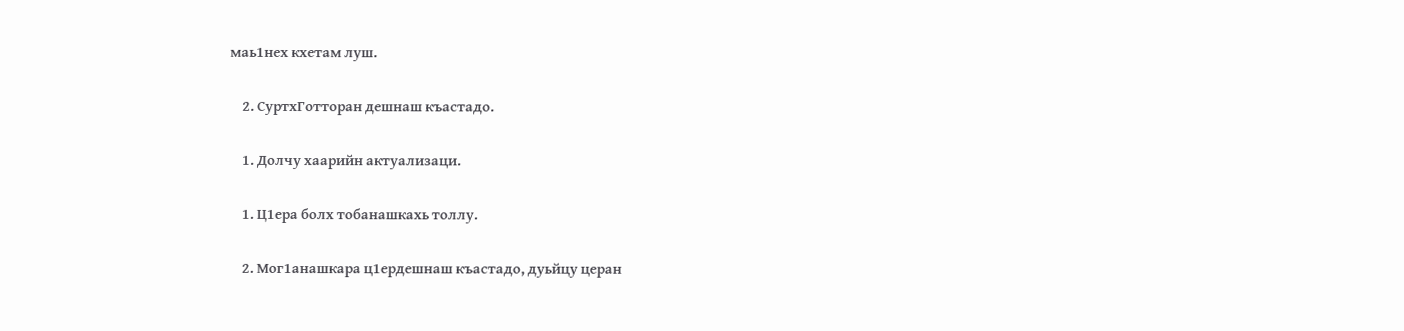маь1нех кхетам луш.

    2. СуртхГотторан дешнаш къастадо.

    1. Долчу хаарийн актуализаци.

    1. Ц1ера болх тобанашкахь толлу.

    2. Мог1анашкара ц1ердешнаш къастадо, дуьйцу церан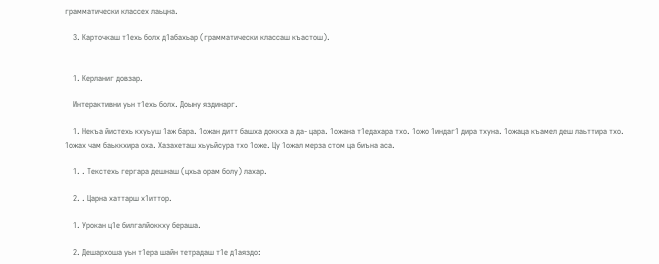грамматически классех лаьцна.

    3. Карточкаш т1ехь болх д1абахьар (грамматически классаш къастош).


    1. Керланиг довзар.

    Интерактивни уьн т1ехь болх. Доыну яздинарг.

    1. Некъа йистехь кхуьуш 1аж бара. 1ожан дитт башха доккха а да- цара. 1ожана т1едахара тхо. 1ожо 1индаг1 дира тхуна. 1ожаца къамел деш лаьттира тхо. 1ожах чам баьккхира оха. Хазахеташ хьуьйсура тхо 1оже. Цу 1ожал мерза стом ца биъна аса.

    1. . Текстехь гергара дешнаш (цхьа орам болу) лахар.

    2. . Царна хаттарш х1иттор.

    1. Урокан ц1е билгалйоккху бераша.

    2. Дешархоша уьн т1ера шайн тетрадаш т1е д1аяздо: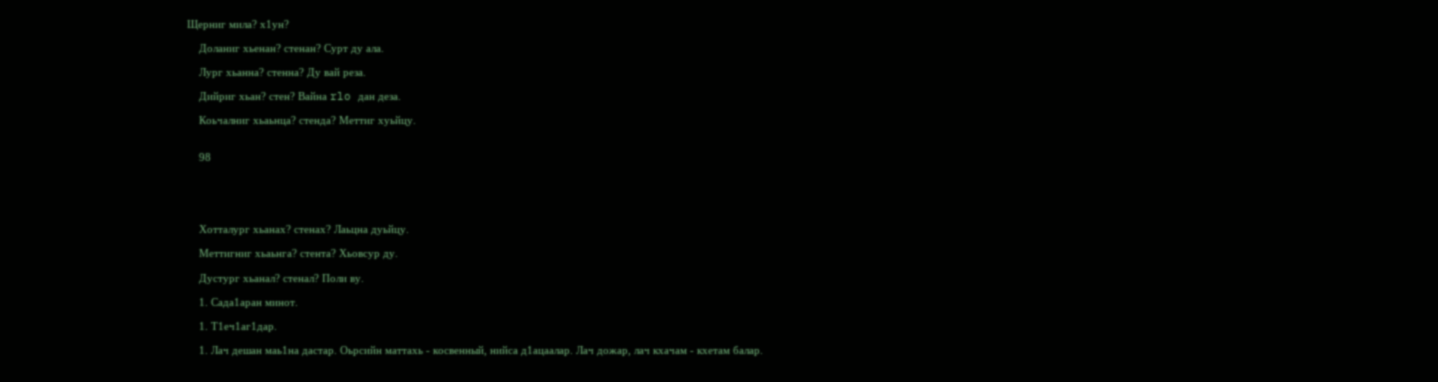Щерниг мила? х1ун?

    Доланиг хьенан? стенан? Сурт ду ала.

    Лург хьанна? стенна? Ду вай реза.

    Дийриг хьан? стен? Вайна rlo дан деза.

    Коьчалниг хьаьнца? стенда? Меттиг хуьйцу.


    98





    Хотталург хьанах? стенах? Лаьцна дуьйцу.

    Меттигниг хьаьнга? стента? Хьовсур ду.

    Дустург хьанал? стенал? Поли ву.

    1. Сада1аран минот.

    1. Т1еч1аг1дар.

    1. Лач дешан маь1на дастар. Оьрсийн маттахь - косвенный, нийса д1ацаалар. Лач дожар, лач кхачам - кхетам балар.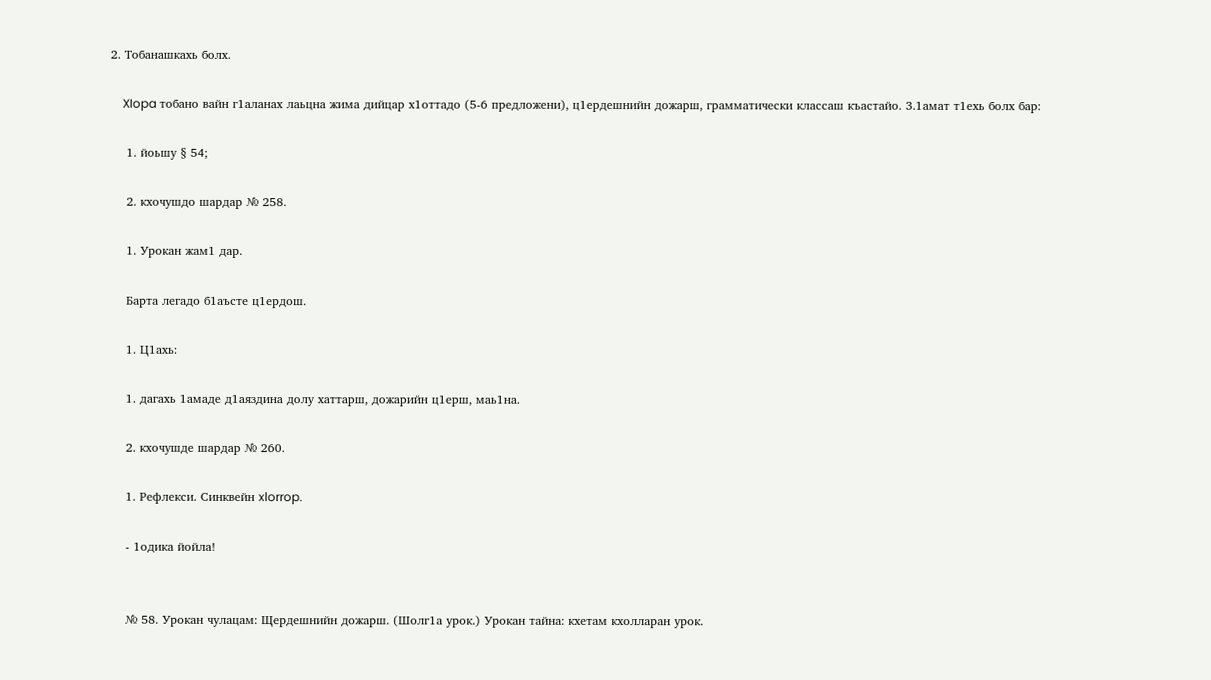2. Тобанашкахь болх.

    XIopa тобано вайн г1аланах лаьцна жима дийцар х1оттадо (5-6 предложени), ц1ердешнийн дожарш, грамматически классаш къастайо. 3.1амат т1ехь болх бар:

    1. йоьшу § 54;

    2. кхочушдо шардар № 258.

    1. Урокан жам1 дар.

    Барта легадо б1аъсте ц1ердош.

    1. Ц1ахь:

    1. дагахь 1амаде д1аяздина долу хаттарш, дожарийн ц1ерш, маь1на.

    2. кхочушде шардар № 260.

    1. Рефлекси. Синквейн xlorrop.

    - 1одика йойла!


    № 58. Урокан чулацам: Щердешнийн дожарш. (Шолг1а урок.) Урокан тайна: кхетам кхолларан урок.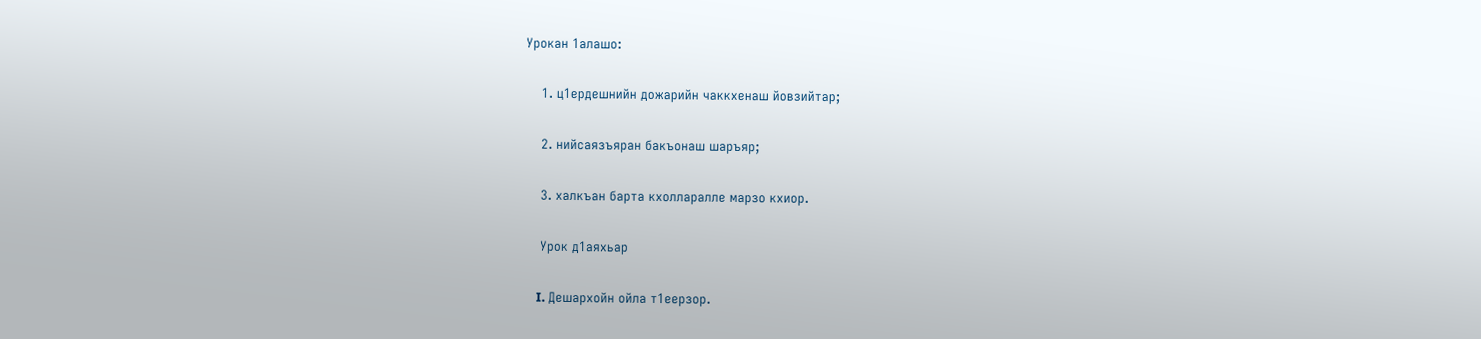Урокан 1алашо:

    1. ц1ердешнийн дожарийн чаккхенаш йовзийтар;

    2. нийсаязъяран бакъонаш шаръяр;

    3. халкъан барта кхолларалле марзо кхиор.

    Урок д1аяхьар

    I. Дешархойн ойла т1еерзор.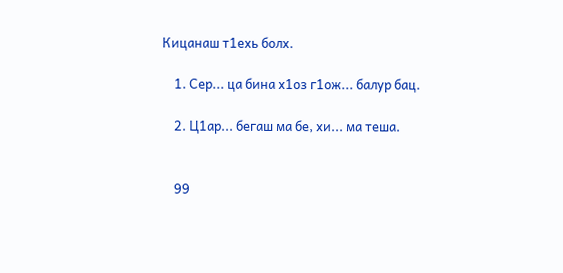Кицанаш т1ехь болх.

    1. Сер... ца бина х1оз г1ож... балур бац.

    2. Ц1ар... бегаш ма бе, хи... ма теша.


    99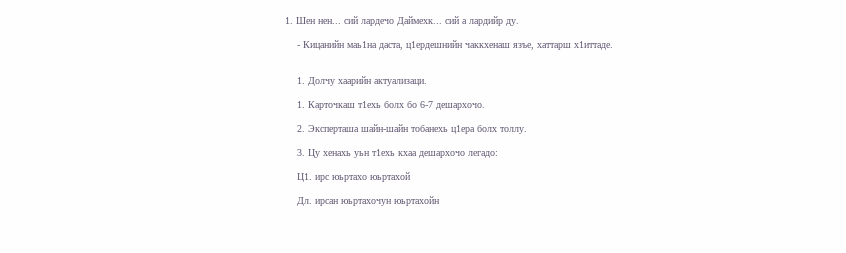1. Шен нен... сий лардечо Даймехк... сий а лардийр ду.

    - Кицанийн маь1на даста, ц1ердешнийн чаккхенаш язъе, хаттарш х1иттаде.


    1. Долчу хаарийн актуализаци.

    1. Карточкаш т1ехь болх бо 6-7 дешархочо.

    2. Эксперташа шайн-шайн тобанехь ц1ера болх толлу.

    3. Цу хенахь уьн т1ехь кхаа дешархочо легадо:

    Ц1. ирс юьртахо юьртахой

    Дл. ирсан юьртахочун юьртахойн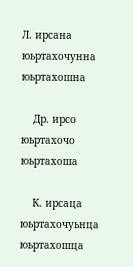Л. ирсана юьртахочунна юьртахошна

    Др. ирсо юьртахочо юьртахоша

    К. ирсаца юьртахочуьнца юьртахошца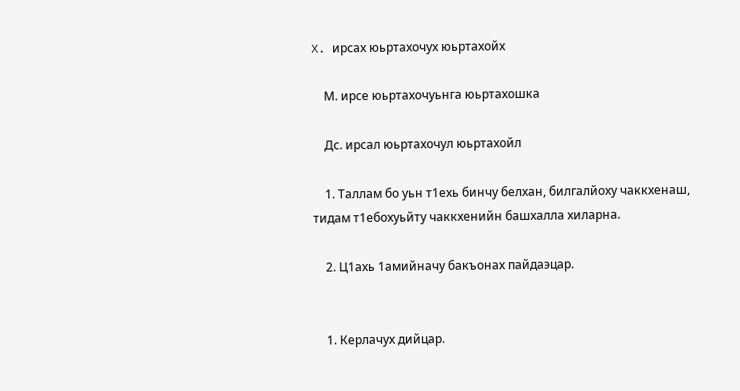X. ирсах юьртахочух юьртахойх

    М. ирсе юьртахочуьнга юьртахошка

    Дс. ирсал юьртахочул юьртахойл

    1. Таллам бо уьн т1ехь бинчу белхан, билгалйоху чаккхенаш, тидам т1ебохуьйту чаккхенийн башхалла хиларна.

    2. Ц1ахь 1амийначу бакъонах пайдаэцар.


    1. Керлачух дийцар.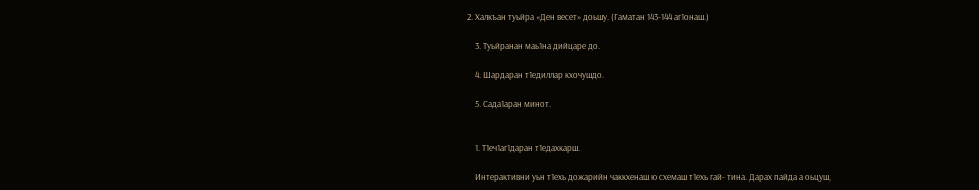2. Халкъан туьйра «Ден весет» доьшу. (Гаматан 143-144 аг1онаш.)

    3. Туьйранан маь1на дийцаре до.

    4. Шардаран т1едиллар кхочушдо.

    5. Сада1аран минот.


    1. Т1еч1аг1даран т1едахкарш.

    Интерактивни уьн т1ехь дожарийн чаккхенаш ю схемаш т1ехь гай- тина. Дарах пайда а оьцуш,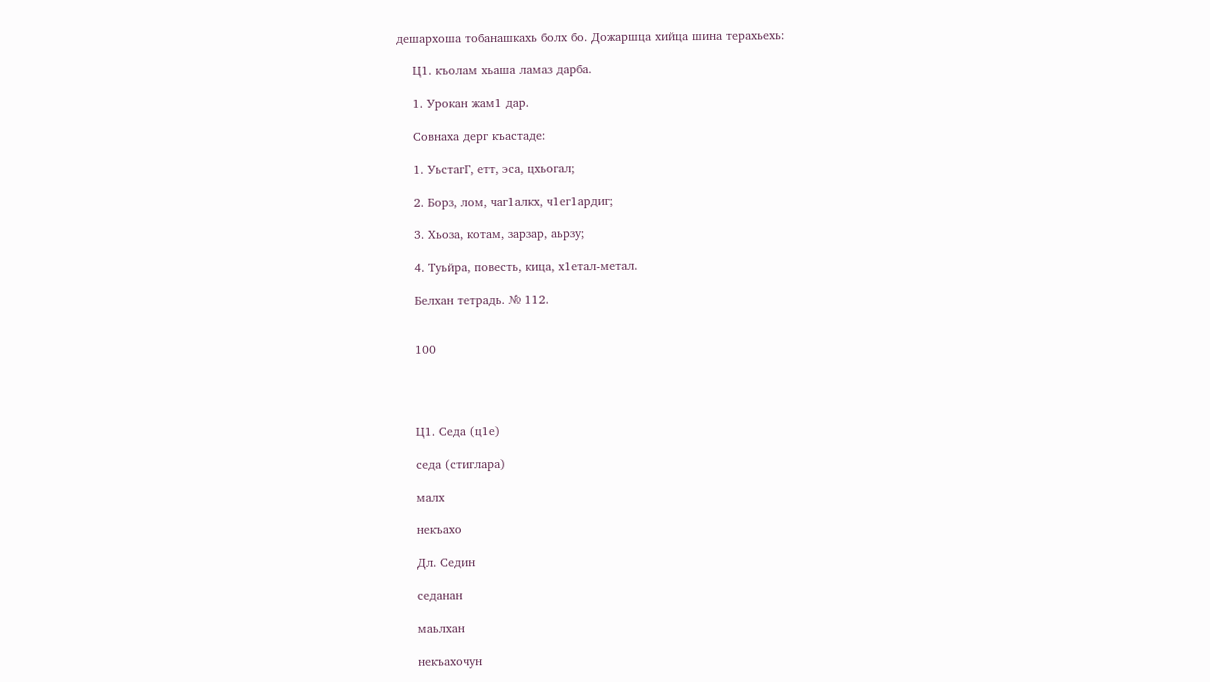дешархоша тобанашкахь болх бо. Дожаршца хийца шина терахьехь:

    Ц1. къолам хьаша ламаз дарба.

    1. Урокан жам1 дар.

    Совнаха дерг къастаде:

    1. УьстагГ, етт, эса, цхьогал;

    2. Борз, лом, чаг1алкх, ч1ег1ардиг;

    3. Хьоза, котам, зарзар, аьрзу;

    4. Туьйра, повесть, кица, х1етал-метал.

    Белхан тетрадь. № 112.


    100




    Ц1. Седа (ц1е)

    седа (стиглара)

    малх

    некъахо

    Дл. Седин

    седанан

    маьлхан

    некъахочун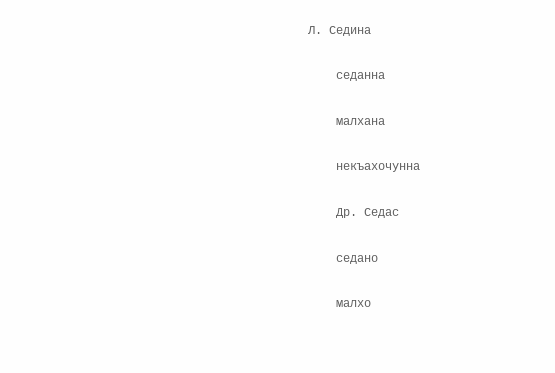Л. Седина

    седанна

    малхана

    некъахочунна

    Др. Седас

    седано

    малхо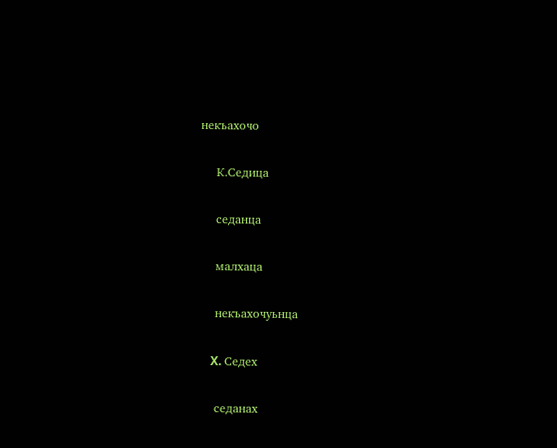некъахочо

    К.Седица

    седанца

    малхаца

    некъахочуьнца

    X. Седех

    седанах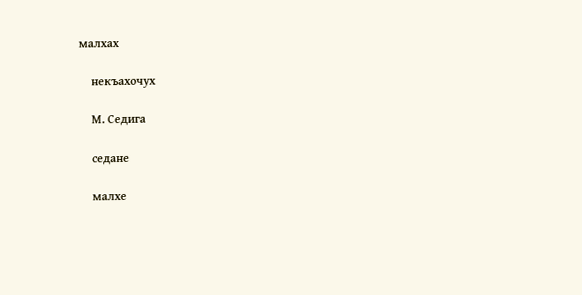малхах

    некъахочух

    М. Седига

    седане

    малхе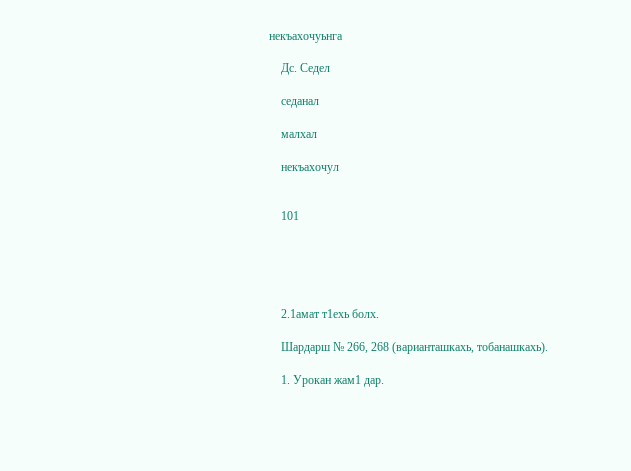некъахочуьнга

    Дс. Седел

    седанал

    малхал

    некъахочул


    101





    2.1амат т1ехь болх.

    Шардарш № 266, 268 (варианташкахь, тобанашкахь).

    1. Урокан жам1 дар.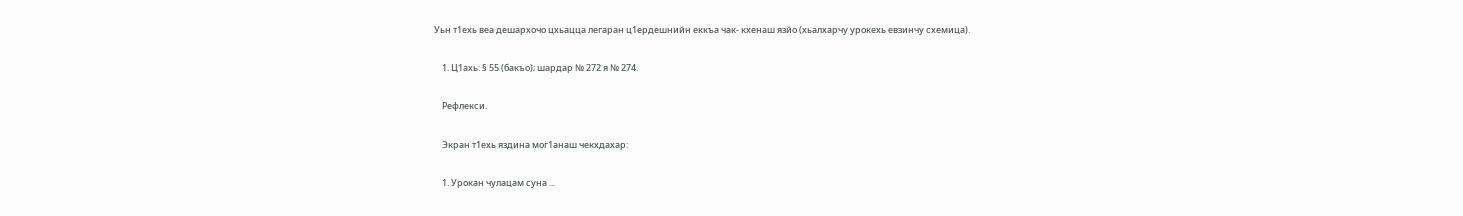Уьн т1ехь веа дешархочо цхьацца легаран ц1ердешнийн еккъа чак- кхенаш язйо (хьалхарчу урокехь евзинчу схемица).

    1. Ц1ахь: § 55 (бакъо); шардар № 272 я № 274.

    Рефлекси.

    Экран т1ехь яздина мог1анаш чекхдахар:

    1. Урокан чулацам суна ...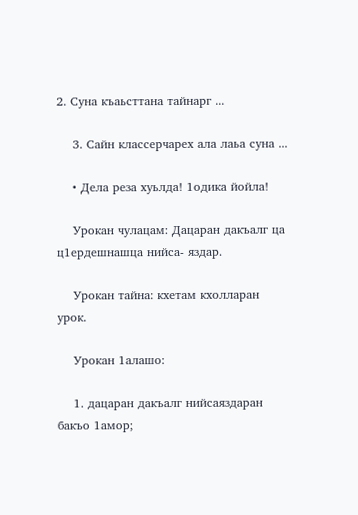2. Суна къаьсттана тайнарг ...

    3. Сайн классерчарех ала лаьа суна ...

    • Дела реза хуьлда! 1одика йойла!

    Урокан чулацам: Дацаран дакъалг ца ц1ердешнашца нийса- яздар.

    Урокан тайна: кхетам кхолларан урок.

    Урокан 1алашо:

    1. дацаран дакъалг нийсаяздаран бакъо 1амор;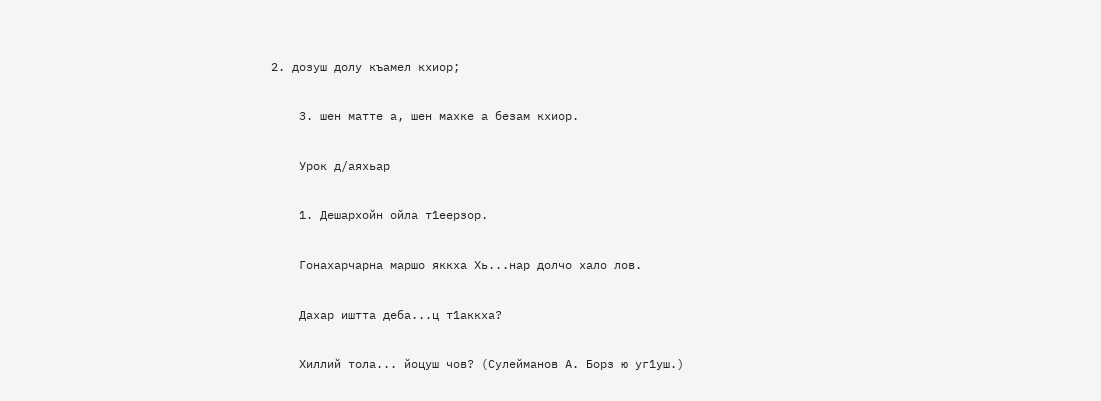2. дозуш долу къамел кхиор;

    3. шен матте а, шен махке а безам кхиор.

    Урок д/аяхьар

    1. Дешархойн ойла т1еерзор.

    Гонахарчарна маршо яккха Хь...нар долчо хало лов.

    Дахар иштта деба...ц т1аккха?

    Хиллий тола... йоцуш чов? (Сулейманов А. Борз ю уг1уш.)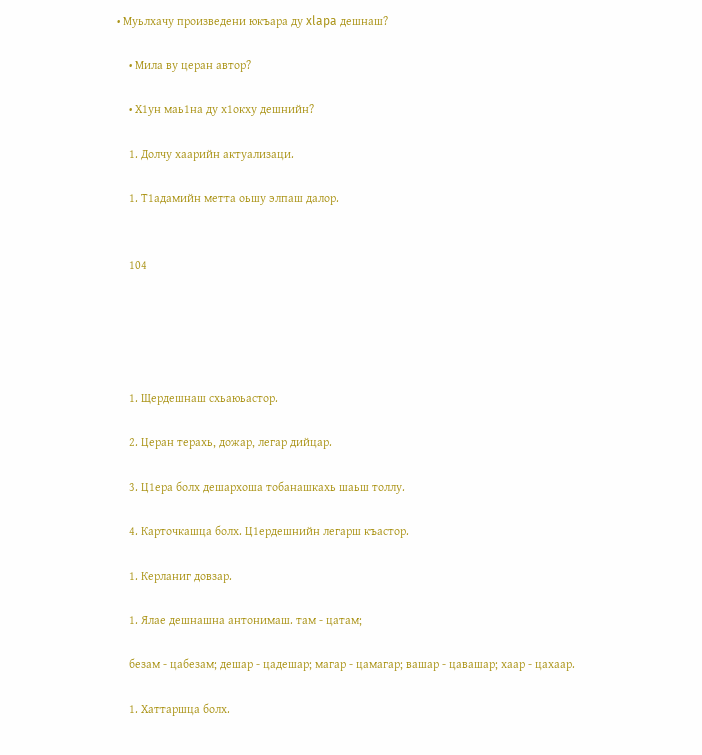• Муьлхачу произведени юкъара ду xlapa дешнаш?

    • Мила ву церан автор?

    • Х1ун маь1на ду х1окху дешнийн?

    1. Долчу хаарийн актуализаци.

    1. Т1адамийн метта оьшу элпаш далор.


    104





    1. Щердешнаш схьаюьастор.

    2. Церан терахь, дожар, легар дийцар.

    3. Ц1ера болх дешархоша тобанашкахь шаьш толлу.

    4. Карточкашца болх. Ц1ердешнийн легарш къастор.

    1. Керланиг довзар.

    1. Ялае дешнашна антонимаш. там - цатам;

    безам - цабезам; дешар - цадешар; магар - цамагар; вашар - цавашар; хаар - цахаар.

    1. Хаттаршца болх.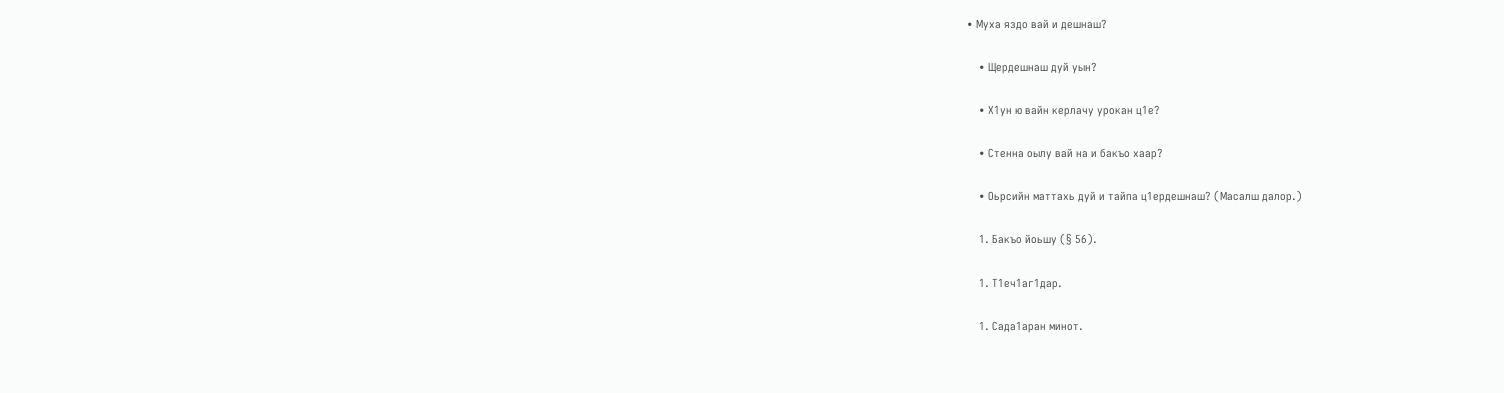• Муха яздо вай и дешнаш?

    • Щердешнаш дуй уын?

    • Х1ун ю вайн керлачу урокан ц1е?

    • Стенна оылу вай на и бакъо хаар?

    • Оьрсийн маттахь дуй и тайпа ц1ердешнаш? (Масалш далор.)

    1. Бакъо йоьшу (§ 56).

    1. Т1еч1аг1дар.

    1. Сада1аран минот.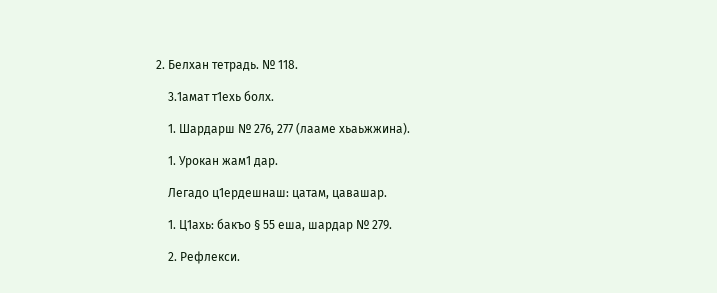2. Белхан тетрадь. № 118.

    3.1амат т1ехь болх.

    1. Шардарш № 276, 277 (лааме хьаьжжина).

    1. Урокан жам1 дар.

    Легадо ц1ердешнаш: цатам, цавашар.

    1. Ц1ахь: бакъо § 55 еша, шардар № 279.

    2. Рефлекси.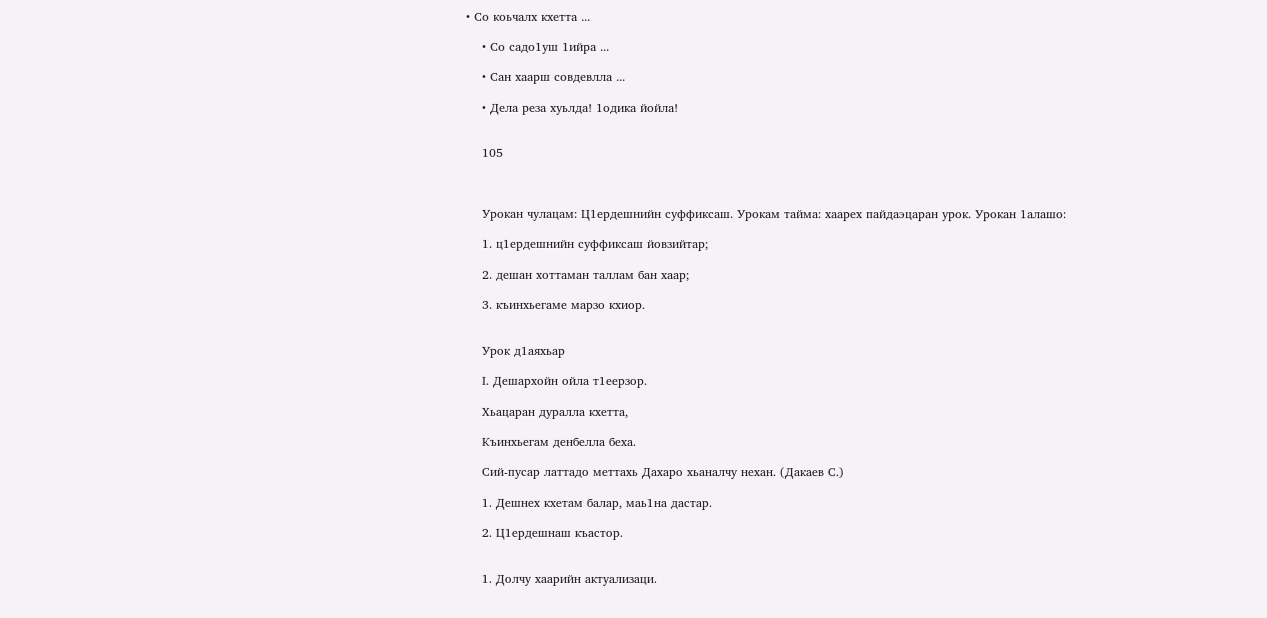• Со коьчалх кхетта ...

    • Со садо1уш 1ийра ...

    • Сан хаарш совдевлла ...

    • Дела реза хуьлда! 1одика йойла!


    105



    Урокан чулацам: Ц1ердешнийн суффиксаш. Урокам тайма: хаарех пайдаэцаран урок. Урокан 1алашо:

    1. ц1ердешнийн суффиксаш йовзийтар;

    2. дешан хоттаман таллам бан хаар;

    3. къинхьегаме марзо кхиор.


    Урок д1аяхьар

    I. Дешархойн ойла т1еерзор.

    Хьацаран дуралла кхетта,

    Къинхьегам денбелла беха.

    Сий-пусар латтадо меттахь Дахаро хьаналчу нехан. (Дакаев С.)

    1. Дешнех кхетам балар, маь1на дастар.

    2. Ц1ердешнаш къастор.


    1. Долчу хаарийн актуализаци.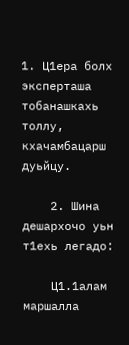1. Ц1ера болх эксперташа тобанашкахь толлу, кхачамбацарш дуьйцу.

    2. Шина дешархочо уьн т1ехь легадо:

    Ц1.1алам маршалла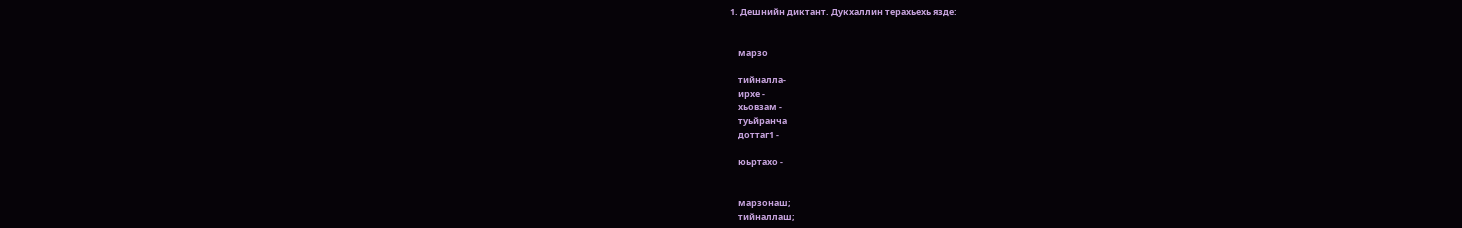1. Дешнийн диктант. Дукхаллин терахьехь язде:


    марзо

    тийналла-
    ирхе -
    хьовзам -
    туьйранча
    доттаг1 -

    юьртахо -


    марзонаш;
    тийналлаш;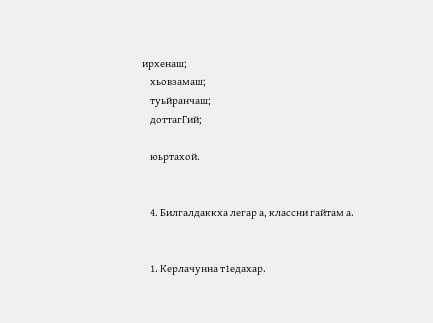ирхенаш;
    хьовзамаш;
    туьйранчаш;
    доттагГий;

    юьртахой.


    4. Билгалдаккха легар а, классни гайтам а.


    1. Керлачунна т1едахар.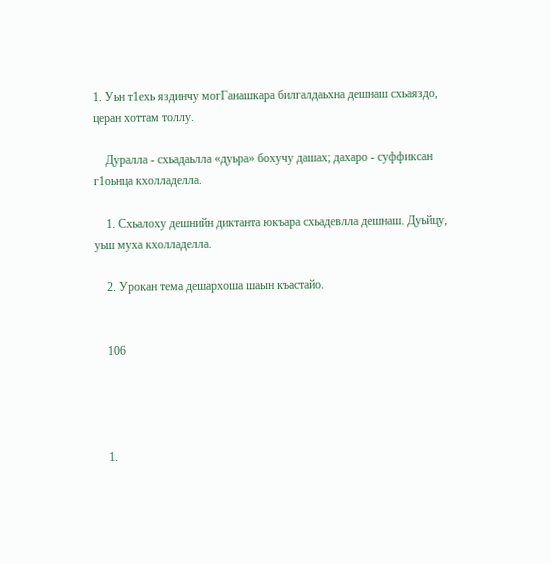1. Уьн т1ехь яздинчу могГанашкара билгалдаьхна дешнаш схьаяздо, церан хоттам толлу.

    Дуралла - схьадаьлла «дуьра» бохучу дашах; дахаро - суффиксан г1оьнца кхолладелла.

    1. Схьалоху дешнийн диктанта юкъара схьадевлла дешнаш. Дуьйцу, уьш муха кхолладелла.

    2. Урокан тема дешархоша шаын къастайо.


    106




    1.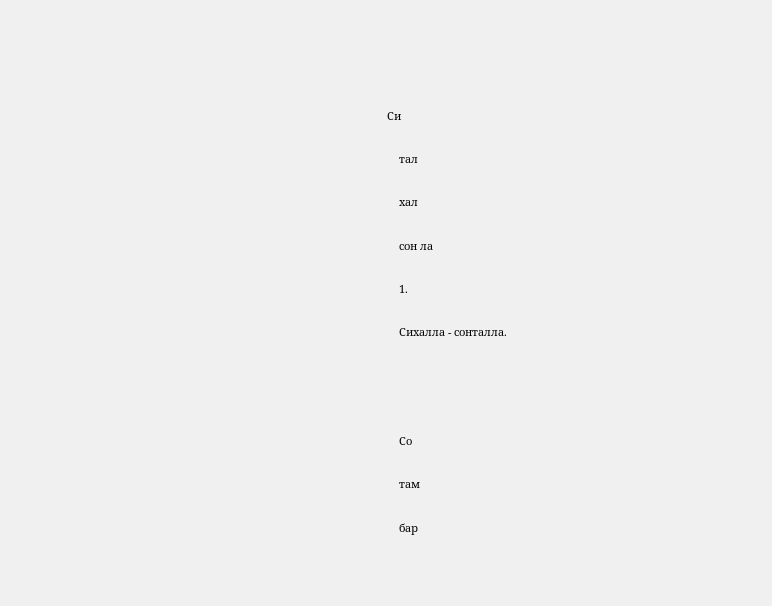Си

    тал

    хал

    сон ла

    1.

    Сихалла - сонталла.




    Со

    там

    бар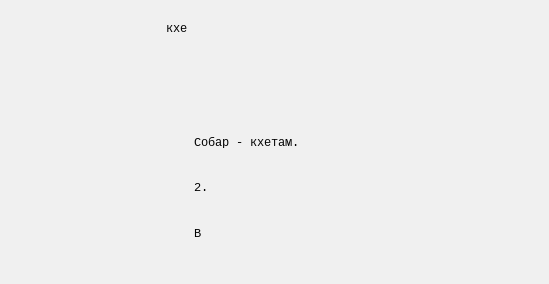кхе




    Собар - кхетам.

    2.

    В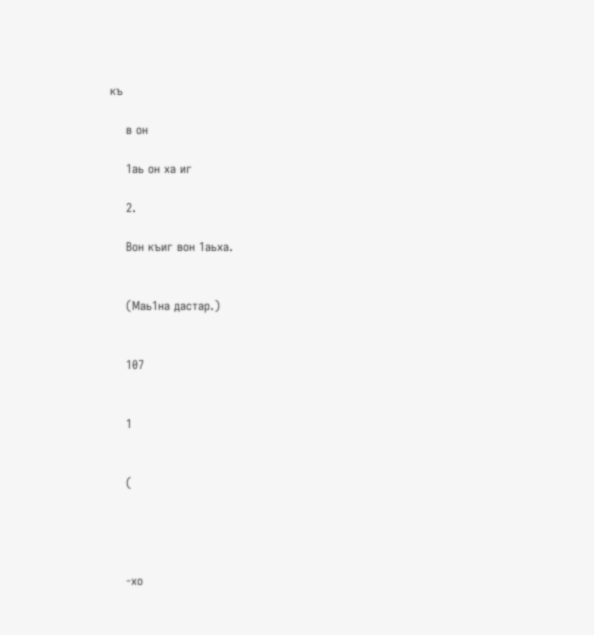къ

    в он

    1аь он ха иг

    2.

    Вон къиг вон 1аьха.


    (Маь1на дастар.)


    107


    1


    (




    -хо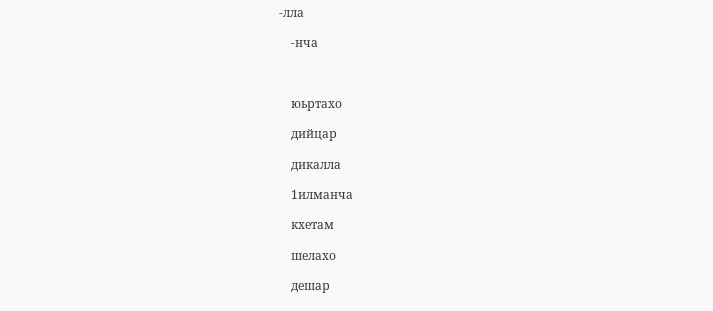-лла

    -нча



    юьртахо

    дийцар

    дикалла

    1илманча

    кхетам

    шелахо

    дешар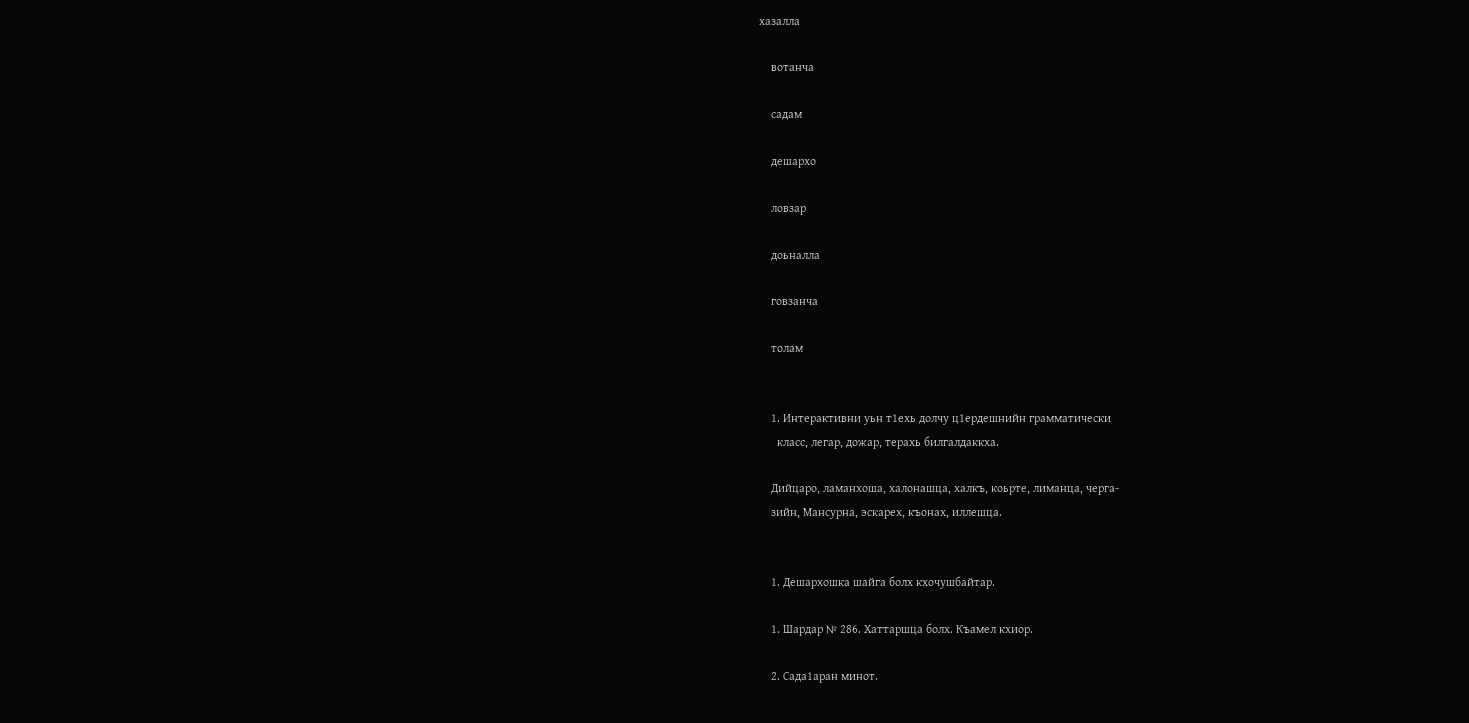хазалла

    вотанча

    садам

    дешархо

    ловзар

    доьналла

    говзанча

    толам


    1. Интерактивни уьн т1ехь долчу ц1ердешнийн грамматически
      класс, легар, дожар, терахь билгалдаккха.

    Дийцаро, ламанхоша, халонашца, халкъ, коьрте, лиманца, черга-
    зийн, Мансурна, эскарех, къонах, иллешца.


    1. Дешархошка шайга болх кхочушбайтар.

    1. Шардар № 286. Хаттаршца болх. Къамел кхиор.

    2. Сада1аран минот.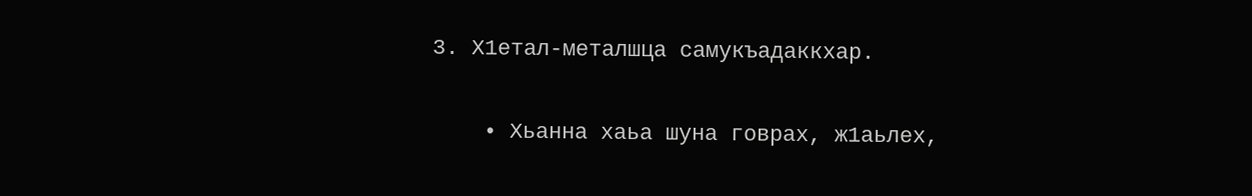3. Х1етал-металшца самукъадаккхар.

    • Хьанна хаьа шуна говрах, ж1аьлех,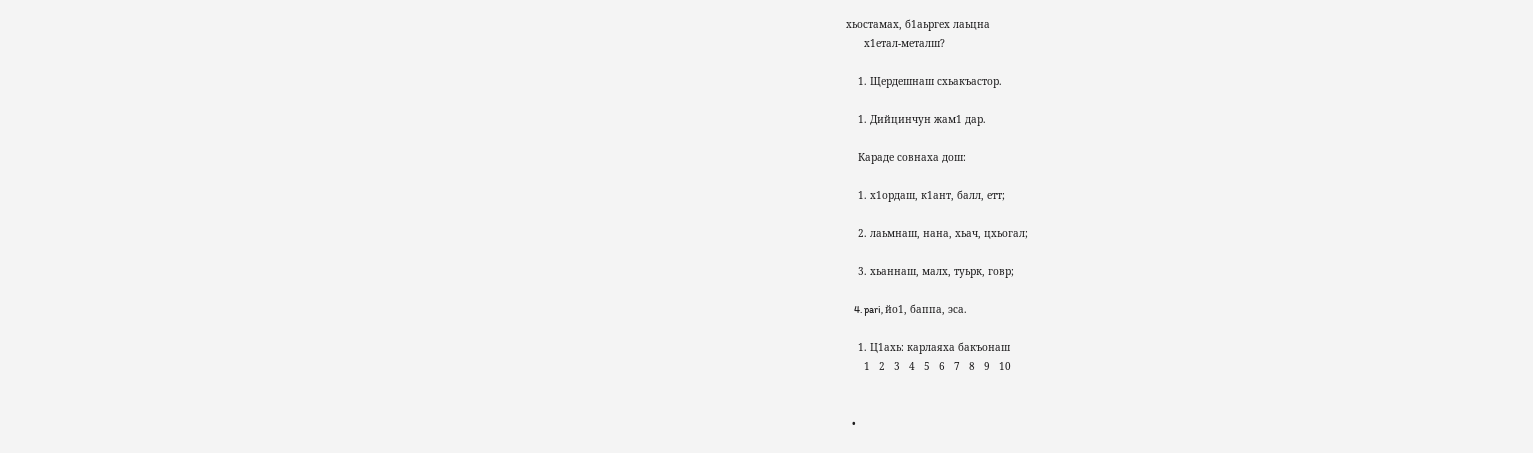хьостамах, б1аьргех лаьцна
      х1етал-металш?

    1. Щердешнаш схьакъастор.

    1. Дийцинчун жам1 дар.

    Караде совнаха дош:

    1. х1ордаш, к1ант, балл, етт;

    2. лаьмнаш, нана, хьач, цхьогал;

    3. хьаннаш, малх, туьрк, говр;

    4. pari, йо1, баппа, эса.

    1. Ц1ахь: карлаяха бакъонаш
      1   2   3   4   5   6   7   8   9   10


  •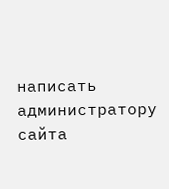написать администратору сайта